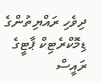ދިވެހި ރައްޔިތުންގެ ޑިމޮކްރެޓިކް ޕާޓީގެ ރައީސް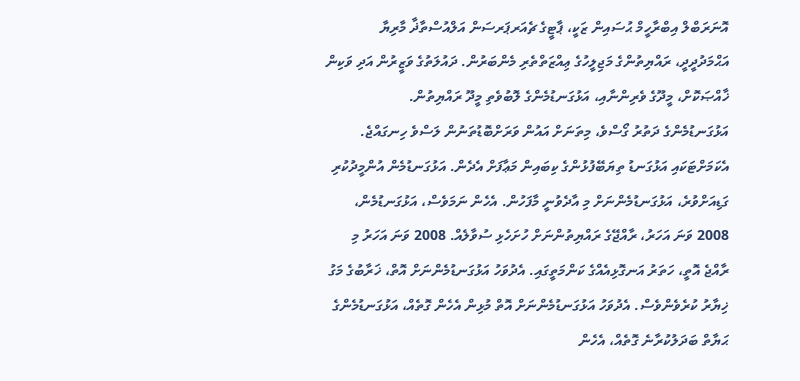އޮނަރަބްލް އިބްރާހީމް ޙުސައިން ޒަކީ، ޕާޓީގެ ޗެއަރޕަރސަން އަލްއުސްތާޛާ މާރިޔާ އަޙްމަދުދީދީ، ރައްޔިތުންގެ މަޖިލީހުގެ ޢިއްޒަތްތެރި މެންބަރުން. ދައުލަތުގެ ވަޒީރުން އަދި ވަކިން ޚާއްޞަކޮށް، މީދޫގެ ވެރިންނާއި، އަޅުގަނޑުމެންގެ ލޮބުވެތި މީދޫ ރައްޔިތުން.
އަޅުގަނޑުމެންގެ ދަތުރު ގޯސްވެ، މިތަނަށް އައުން ވަރަށްބޮޑުތަނުން ލަސްވެ ހިނގައްޖެ. އެކަމަށްޓަކައި އަޅުގަނޑު ތިޔަބޭފުޅުންގެ ކިބައިން މަޢާފަށް އެދެން. އަޅުގަނޑުމެން އުންމީދުކުރި ގަޑިއަށްވުރެ، އަޅުގަނޑުމެންނަށް މި އާދެވުނީ މާފަހުން. އެހެން ނަމަވެސް، އަޅުގަނޑުމެން،      2008 ވަނަ އަހަރު، ރާއްޖޭގެ ރައްޔިތުންނަށް ހުށަހެޅި ސުވާލެއް. 2008 ވަނަ އަހަރު މި ރާއްޖެ އޮތީ، ހަތަރު އަނގޮޅިއެއްގެ ކަންމަތީގައި. އެދުވަހު އަޅުގަނޑުމެންނަށް އޮތް، ޚަރާބުގެ މަގު ޚިޔާރު ކުރެވެންވެސް. އެދުވަހު އަޅުގަނޑުމެންނަށް އޮތް މުޅިން އެހެން ގޮތެއް، އަޅުގަނޑުމެންގެ ޙަޔާތް ބަދަލުކުރާނެ ގޮތެއް، އެހެން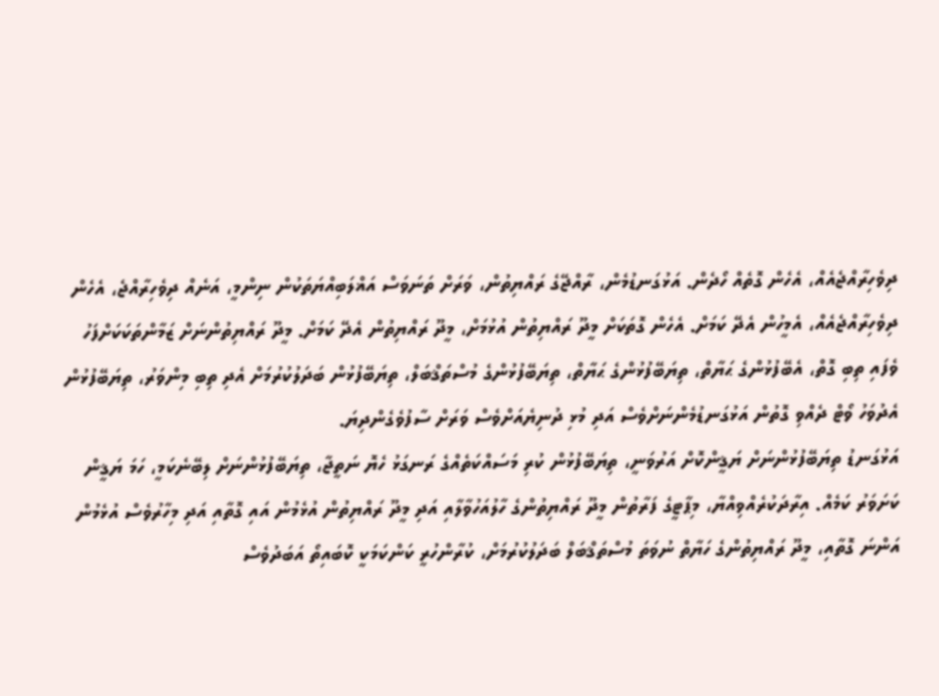ދިވެހިރާއްޖެއެއް، އެހެން ގޮތެއް ހޯދެން. އަޅުގަނޑުމެން، ރާއްޖޭގެ ރައްޔިތުން، ވަރަށް ތަނަވަސް އަޣްލަބިއްޔަތަކުން ނިންމީ، އަނެއް ދިވެހިރާއްޖެ، އެހެން ދިވެހިރާއްޖެއެއް، އެމީހުން އެދޭ ކަމަށް. އެހެން ގޮތަކަށް މީދޫ ރައްޔިތުން އުޅުމަށް، މީދޫ ރައްޔިތުން އެދޭ ކަމަށް. މީދޫ ރައްޔިތުންނަށް ޒަމާންތަކަކަށްފަހު ވެފައި ތިބި ގޮތް، އެބޭފުޅުންގެ ޙަޔާތް، ތިޔަބޭފުޅުންގެ ޙަޔާތް، ތިޔަބޭފުޅުންގެ މުސްތަޤްބަލް، ތިޔަބޭފުޅުން ބަދަލުކުރުމަށް އެދި ތިބި މިންވަރު، ތިޔަބޭފުޅުން އެދުވަހު ވޯޓް ދެއްވި ގޮތުން އަޅުގަނޑުމެންނަށްވެސް އަދި މުޅި ދުނިޔެއަށްވެސް ވަރަށް ސާފުވެގެންދިޔަ.
އަޅުގަނޑު ތިޔަބޭފުޅުންނަށް ޔަޤީންކޮށް އަރުވަނީ، ތިޔަބޭފުޅުން ކުރި މަސައްކަތެއްގެ ރަނގަޅު ހެޔޮ ނަތީޖާ، ތިޔަބޭފުޅުންނަށް ލިބޭނެކަމީ، ހަމަ ޔަޤީން ކަށަވަރު ކަމެއް. އިރާދަކުރެއްވިއްޔާ، މިޕާޓީގެ ފަރާތުން މީދޫ ރައްޔިތުންގެ ހާލުއަހުވާލާއި އަދި މީދޫ ރައްޔިތުން އުޅެމުން އައި ގޮތާއި އަދި މިހާރުވެސް އުޅެމުން އަންނަ ގޮތާއި، މީދޫ ރައްޔިތުންގެ ހަޔާތް ނުވަތަ މުސްތަޤްބަލް ބަދަލުކުރުމަށް، ކުރާންހުރީ ކަންކަމަކީ ކޮބައިތޯ އަބަދުވެސް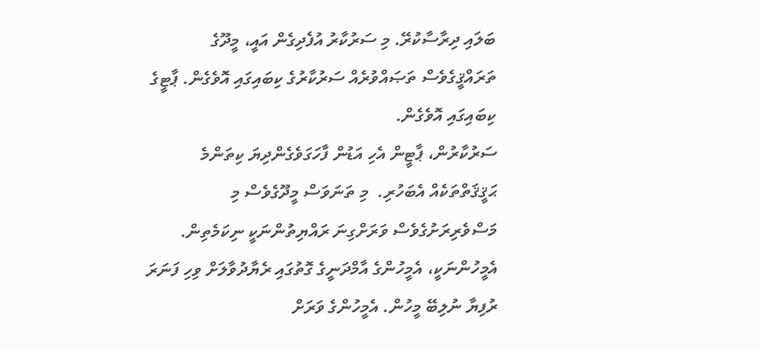ބަލައި ދިރާސާކުރޭ. މި ސަރުކާރު އުފެދިގެން އައީ، މީދޫގެ ތަރައްޤީގެވެސް ތަޞައްވުރެއް ސަރުކާރުގެ ކިބައިގައި އޮވެގެން. ޕާޓީގެ ކިބައިގައި އޮވެގެން.
ސަރުކާރުން، ޕާޓީން އެހި އަޑުން ފާހަގަވެގެންދިޔަ ކިތަންމެ ޙަޤީޤަތްތަކެއް އެބަހުރި.  މި ތަނަވަސް މީދޫގެވެސް މި މަސްވެރިރަށުގެވެސް ވަރަށްގިނަ ރައްޔިތުންނަކީ ނިކަމެތިން. އެމީހުންނަކީ، އެމީހުންގެ އާމްދަނީގެ ގޮތުގައި ރެޔާދުވާލަށް ވިހި ފަނަރަ ރުފިޔާ ނުލިބޭ މީހުން. އެމީހުންގެ ވަރަށް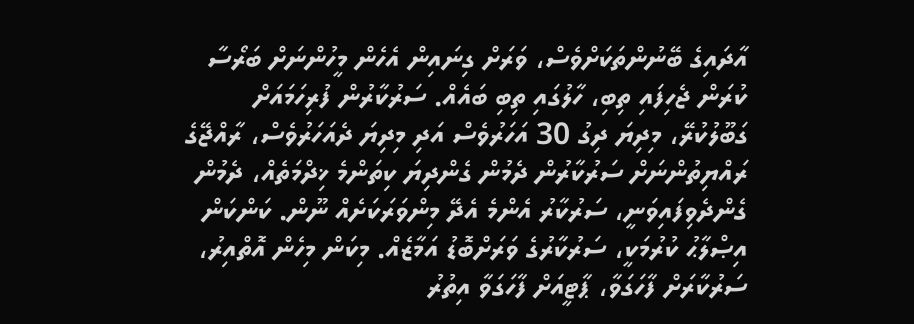އާދައިގެ ބޭނުންތަކަށްވެސް، ވަރަށް ގިނައިން އެހެން މީހުންނަށް ބަރޯސާ ކުރަން ޖެހިފައި ތިބި، ހާލުގައި ތިބި ބައެއް. ސަރުކާރުން ފުރިހަމައަށް ގަބޫލުކުރޭ، މިދިޔަ ދިގު 30 އަހަރުވެސް އަދި މިދިޔަ ދެއަހަރުވެސް، ރާއްޖޭގެ ރައްޔިތުންނަށް ސަރުކާރުން ދެމުން ގެންދިޔަ ކިތަންމެ ޚިދްމަތެއް، ދެމުން ގެންދެވިފައިވަނީ، ސަރުކާރު އެންމެ އެދޭ މިންވަރަކަށެއް ނޫން. ކަންކަން އިޞްލާޙު ކުރުމަކީ، ސަރުކާރުގެ ވަރަށްބޮޑު އަމާޒެއް. މިކަން މިހެން އޮތްއިރު، ސަރުކާރަށް ފާހަގަވާ، ޕާޓީއަށް ފާހަގަވާ އިތުރު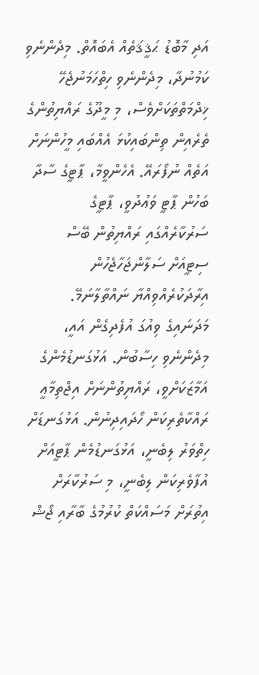އަދި މާބޮޑު ޙަޤީޤަތެއް އެބައޮތް. މިދެންނެވި ކަމުނުދާ، މިދެންނެވި ހިތްހަމަނުޖެހޭ ޚިދްމަތްތަކަށްވެސް، މި މީދޫގެ ރައްޔިތުންގެ ތެރެއިން ތިންބައިކުޅަ އެއްބައި މީހުންނަށް އަތެއް ނުފޯރައޭ. އެހެންވީމާ، ޕާޓީގެ ސާދާ ބަހުން ޕާޓީ ވަޢުދުވީ، ޕާޓީގެ ސަރުކާރެއްގައި ރައްޔިތުން ބޭސް ސިޓީއަށް ސަލާންޖަހާޖެހުން އިރާދަކުރެއްވިއްޔާ ނައްތާލާނަމޭ. މަދަނައިގެ ވިއުގަ އުފެދިގެން އައީ، މިދެންނެވި ހިސާބުން. އަޅުގަނޑުމެންގެ އަމާޒަކަށްވީ، ރައްޔިތުންނަށް އިޖްތިމާޢީ ރައްކާތެރިކަން ހޯދައިދިނުން. އަޅުގަނޑަށް ހިތްވަރު ލިބެނީ، އަޅުގަނޑުމެން ޕާޓީއަށް އުފާވެރިކަން ލިބެނީ، މި ސަރުކާރަށް އިތުރަށް މަސައްކަތް ކުރުމުގެ ބާރާއި ޖޯޝް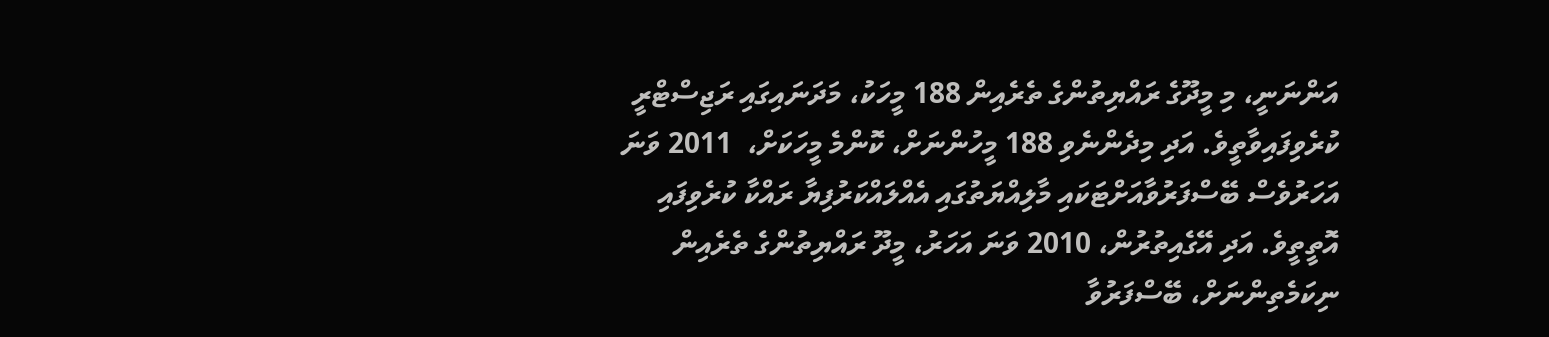އަންނަނީ، މި މީދޫގެ ރައްޔިތުންގެ ތެރެއިން 188 މީހަކު، މަދަނައިގައި ރަޖިސްޓްރީ ކުރެވިފައިވާތީވެ. އަދި މިދެންނެވި 188 މީހުންނަށް، ކޮންމެ މީހަކަށް،  2011 ވަނަ އަހަރުވެސް ބޭސްފަރުވާއަށްޓަކައި މާލިއްޔަތުގައި އެއްލައްކަރުފިޔާ ރައްކާ ކުރެވިފައި އޮތީތީވެ. އަދި އޭގެއިތުރުން، 2010 ވަނަ އަހަރު، މީދޫ ރައްޔިތުންގެ ތެރެއިން ނިކަމެތިންނަށް، ބޭސްފަރުވާ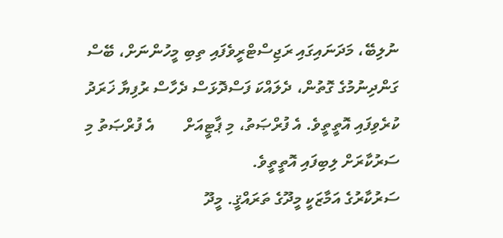ނުލިބޭ، މަދަނައިގައި ރަޖިސްޓްރީވެފައި ތިބި މީހުންނަށް، ބޭސް ގަންދިނުމުގެ ގޮތުން، ދެލައްކަ ފަސްދޮޅަސް ދެހާސް ރުފިޔާ ޚަރަދު ކުރެވިފައި އޮތީތީވެ. އެ ފުރްޞަތު، މި ޕާޓީއަށް       އެ ފުރްޞަތު މި ސަރުކާރަށް ލިބިފައި އޮތީތީވެ.
ސަރުކާރުގެ އަމާޒަކީ މީދޫގެ ތަރައްޤީ. މީދޫ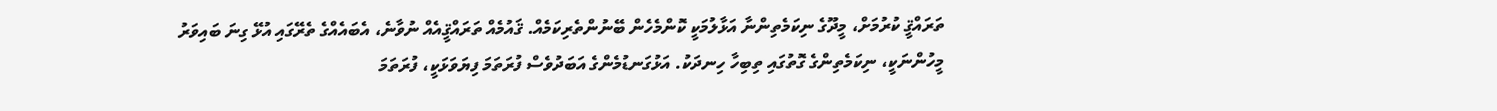ތަރައްޤީ ކުރުމަށް، މީދޫގެ ނިކަމެތިންނާ އަޅާލުމަކީ ކޮންމެހެން ބޭނުންތެރިކަމެއް. ޤައުމެއް ތަރައްޤީއެއް ނުވާނެ، އެބައެއްގެ ތެރޭގައި އުޅޭ ގިނަ ބައިވަރު މީހުންނަކީ، ނިކަމެތިންގެ ގޮތުގައި ތިބިހާ ހިނދަކު. އަޅުގަނޑުމެންގެ އަބަދުވެސް ފުރަތަމަ ފިޔަވަޅަކީ، ފުރަތަމަ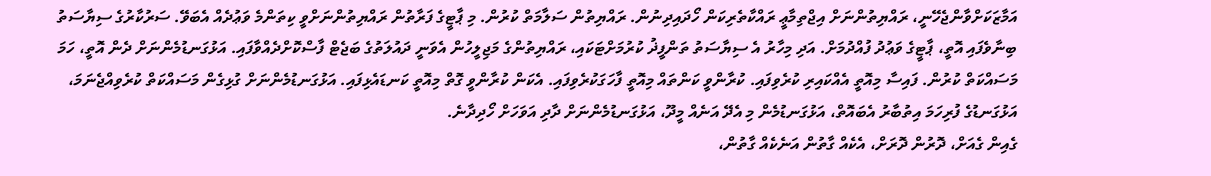އަމާޒަކަށްވާންޖެހޭނީ، ރައްޔިތުންނަށް އިޖްތިމާޢީ ރައްކާތެރިކަން ހޯދައިދިނުން. ރައްޔިތުން ސަލާމަތް ކުރުން. މި ޕާޓީގެ ފަރާތުން ރައްޔިތުންނަށްވީ ކިތަންމެ ވަޢުދެއް އެބަވޭ. ސަރުކާރުގެ ސިޔާސަތު ބިނާވެފައި އޮތީ، ޕާޓީގެ ވަޢުދު ފުއްދުމަށް. އަދި މިހާރު އެ ސިޔާސަތު ތަންފީޛު ކުރުމަށްޓަކައި، ރައްޔިތުންގެ މަޖިލީހުން އެވަނީ ދައުލަތުގެ ބަޖެޓް ފާސްކޮށްދެއްވާފައި. އަޅުގަނޑުމެންނަށް ދެން އޮތީ، ހަމަ މަސައްކަތް ކުރުން. ފައިސާ މިއޮތީ އެއްކައިރި ކުރެވިފައި. ކުރާންވީ ކަންތައް މިއޮތީ ފާހަގަކުރެވިފައި. އެކަން ކުރާންވީ ގޮތް މިއޮތީ ކަނޑައެޅިފައި. އަޅުގަނޑުމެންނަށް ގުޅިގެން މަސައްކަތް ކުރެވިއްޖެނަމަ، އަޅުގަނޑުގެ ފުރިހަމަ އިތުބާރު އެބައޮތް، އަޅުގަނޑުމެން މި އެދޭ އަނެއް މީދޫ، އަޅުގަނޑުމެންނަށް ދާދި އަވަހަށް ހޯދިދާނެ.
ގެއިން ގެއަށް، ދޮރުން ދޮރަށް، އެކެއް ގާތުން އަނެކެއް ގާތުން،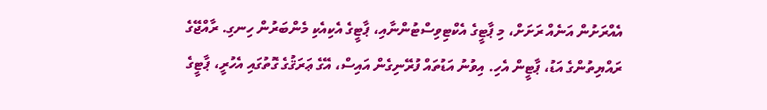އެއްރަށުން އަނެއް ރަށަށް، މި ޕާޓީގެ އެކްޓިވިސްޓުންނާއި، ޕާޓީގެ އެކިއެކި މެންބަރުން ހިނގި. ރާއްޖޭގެ ރައްޔިތުންގެ އަޑު، ޕާޓީން އެހި. އިވުނު އަޑުތައް ފުރޭނިގެން އައިސް، އޭގެ ޢަރަޤުގެ ގޮތުގައި އެހުރީ، ޕާޓީގެ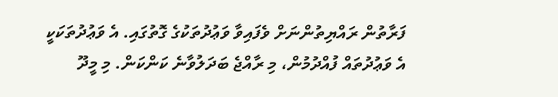ފަރާތުން ރައްޔިތުންނަށް ވެފައިވާ ވަޢުދުތަކުގެ ގޮތުގައި. އެ ވަޢުދުތަކަކީ އެ ވަޢުދުތައް ފުއްދުމުން، މި ރާއްޖެ ބަދަލުވާނެ ކަންކަން. މި މީދޫ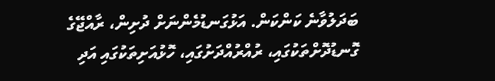ބަދަލުވާނެ ކަންކަން. އަޅުގަނޑުމެންނަށް ދުށިން، ރާއްޖޭގެ ގޮނޑުދޮށްތަކުގައި، ރުއްރުއްދަށުގައި، ހޮޅުއަށިތަކުގައި އަދި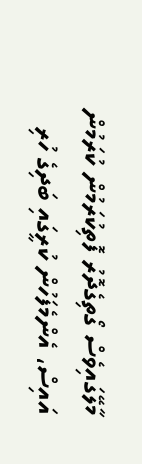މާލޭގައިވެސް ގޯތިގެދޮރު ފޮތިކުރަމުން ކުރަމުން އައިސް، އެންމެފަހުން ކުރީގައި ބަދިގެ ހުރި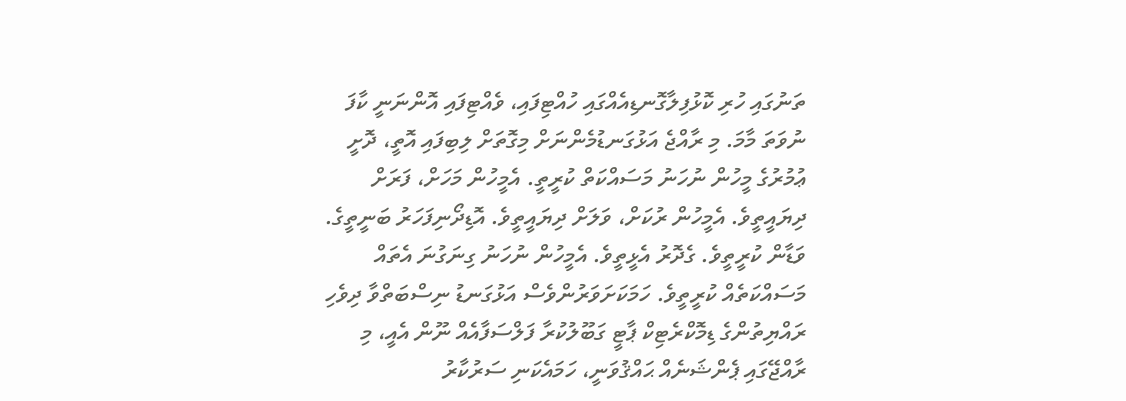ތަނުގައި ހުރި ކޮޅުފިލާގޮނޑިއެއްގައި ހުއްޓިފައި، ވެއްޓިފައި އޮންނަނީ ކާފަ ނުވަތަ މާމަ. މި ރާއްޖެ އަޅުގަނޑުމެންނަށް މިގޮތަށް ލިބިފައި އޮތީ، ދޮށީ ޢުމުރުގެ މީހުން ނުހަނު މަސައްކަތް ކުރީތީ. އެމީހުން މަހަށް، ފަރަށް ދިޔައީތީވެ. އެމީހުން ރުކަށް، ވަލަށް ދިޔައީތީވެ. އޮޑިދޯނިފަހަރު ބަނީތީގެ. ވަޑާން ކުރީތީވެ. ގެދޮރު އެޅީތީވެ. އެމީހުން ނުހަނު ގިނަގުނަ އެތައް މަސައްކަތެއް ކުރީތީވެ. ހަމަކަށަވަރުންވެސް އަޅުގަނޑު ނިސްބަތްވާ ދިވެހި ރައްޔިތުންގެ ޑިމޮކްރެޓިކް ޕާޓީ ގަބޫލުކުރާ ފަލްސަފާއެއް ނޫން އެއީ، މި ރާއްޖޭގައި ޕެންޝަނެއް ޙައްޤުވަނީ، ހަމައެކަނި ސަރުކާރު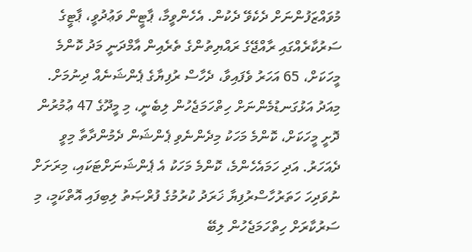މުވައްޒަފުންނަށް ދެކެވޭ ދެކުން. އެހެންވީމާ، ޕާޓީން ވަޢުދުވީ، ޕާޓީގެ ސަރުކާރެއްގައި ރާއްޖޭގެ ރައްޔިތުންގެ ތެރެއިން އާމްދަނީ މަދު ކޮންމެ މީހަކަށް، 65 އަހަރު ވެފައިވާ، ދެހާސް ރުފިޔާގެ ޕެންޝަނެއް ދިނުމަށް. މިއަދު އަޅުގަނޑުމެންނަށް ހިތްހަމަޖެހުން ލިބެނީ، މި މީދޫގެ 47 ޢުމުރުން ދޮށީ މީހަކަށް، ކޮންމެ މަހަކު މިދެންނެވި ޕެންޝަން ދެމުންދާތާ މިވީ ދެއަހަރު. އަދި ހަމައެހެންމެ، ކޮންމެ މަހަކު އެ ޕެންޝަނަށްޓަކައި، މިރަށަށް ނުވަދިހަ ހަތަރުހާސްރުފިޔާ ޚަރަދު ކުރުމުގެ ފުރްޞަތު ލިބިފައި އޮތްކަމީ، މި ސަރުކާރަށް ހިތްހަމަޖެހުން ލިބޭ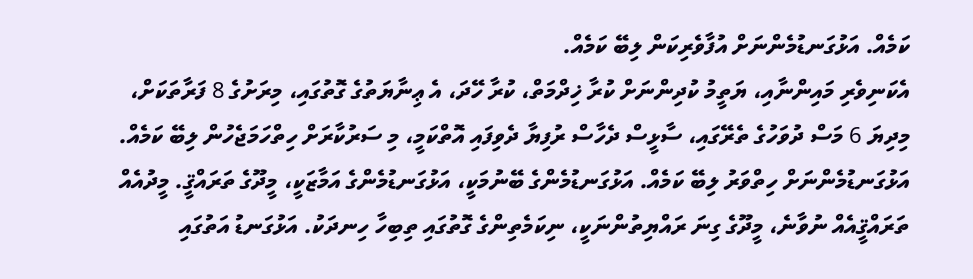ކަމެއް. އަޅުގަނޑުމެންނަށް އުފާވެރިކަން ލިބޭ ކަމެއް.
އެކަނިވެރި މައިންނާއި، ޔަތީމު ކުދިންނަށް ކުރާ ޚިދްމަތް، ކުރާ ހޭދަ، އެ ޢިނާޔަތުގެ ގޮތުގައި، މިރަށުގެ 8 ފަރާތަކަށް، މިދިޔަ 6 މަސް ދުވަހުގެ ތެރޭގައި، ސާޅީސް ދެހާސް ރުފިޔާ ދެވިފައި އޮތްކަމީ، މި ސަރުކާރަށް ހިތްހަމަޖެހުން ލިބޭ ކަމެއް. އަޅުގަނޑުމެންނަށް ހިތްވަރު ލިބޭ ކަމެއް. އަޅުގަނޑުމެންގެ ބޭނުމަކީ، އަޅުގަނޑުމެންގެ އަމާޒަކީ، މީދޫގެ ތަރައްޤީ. މީދުއެއް ތަރައްޤީއެއް ނުވާނެ، މީދޫގެ ގިނަ ރައްޔިތުންނަކީ، ނިކަމެތިންގެ ގޮތުގައި ތިބިހާ ހިނދަކު. އަޅުގަނޑު އަތުގައި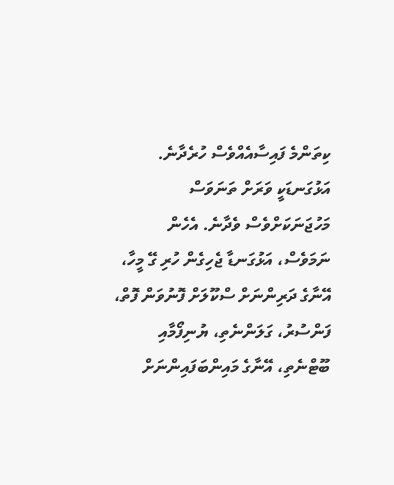ކިތަންމެ ފައިސާއެއްވެސް ހުރެދާނެ. އަޅުގަނޑަކީ ވަރަށް ތަނަވަސް މަހުޖަނަކަށްވެސް ވެދާނެ. އެހެން ނަމަވެސް، އަޅުގަނޑާ ޖެހިގެން ހުރި ގޭ މީހާ، އޭނާގެ ދަރިންނަށް ސްކޫލަށް ފޮނުވަން ފޮތް، ފަންސުރު، ގަލަންނެތި، ޔުނިފޯމާއި ބޫޓްނެތި، އޭނާގެ މައިންބަފައިންނަށް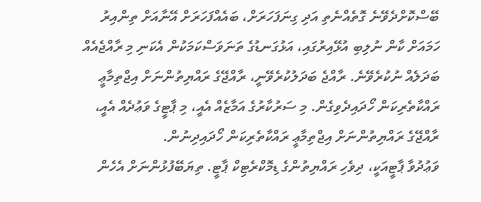ބޭސްކޮށްދެވޭނެ ގޮތެއްނެތި އަދި ގިނަފަހަރަށް، ބައެއްފަހަރަށް އޭނާއަށް ތިންއިރު ހަމައަށް ކާން ނުލިބި އުޅޭއިރުގައި، އަޅުގަނޑުގެ ތަނަވަސްކަމަކުން އެކަނި މި ރާއްޖެއެއް ބަދަލެއް ނުކުރެވޭނެ. ރާއްޖެ ބަދަލުކުރެވޭނީ، ރާއްޖޭގެ ރައްޔިތުންނަށް އިޖްތިމާޢީ ރައްކާތެރިކަން ހޯދައިދެވިގެން. މި ސަރުކާރުގެ އަމާޒެއް އެއީ، މި ޕާޓީގެ ވަޢުދެއް އެއީ، ރާއްޖޭގެ ރައްޔިތުންނަށް އިޖްތިމާޢީ ރައްކާތެރިކަން ހޯދައިދިނުން.
ވަޢުދުވާ ޕާޓީއަކީ، ދިވެހި ރައްޔިތުންގެ ޑިމޮކްރެޓިކް ޕާޓީ. ތިޔަބޭފުޅުންނަށް އެހެން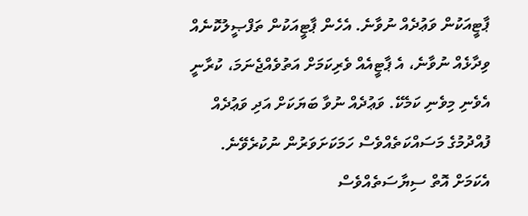ޕާޓީއަކުން ވަޢުދެއް ނުވާނެ. އެހެން ޕާޓީއަކުން ތަފްޞީލުކޮނެއް ވިދާޅެއް ނުވާނެ، އެ ޕާޓީއެއް ވެރިކަމަށް އަތުވެއްޖެނަމަ، ކުރާނީ އެވެނި މިވެނި ކަމެކޭ. ވަޢުދެއް ނުވާ ބަޔަކަށް އަދި ވަޢުދެއް ފުއްދުމުގެ މަސައްކަތެއްވެސް ހަމަކަށަވަރުން ނުކުރެވޭނެ. އެކަމަށް އޮތް ސިޔާސަތެއްވެސް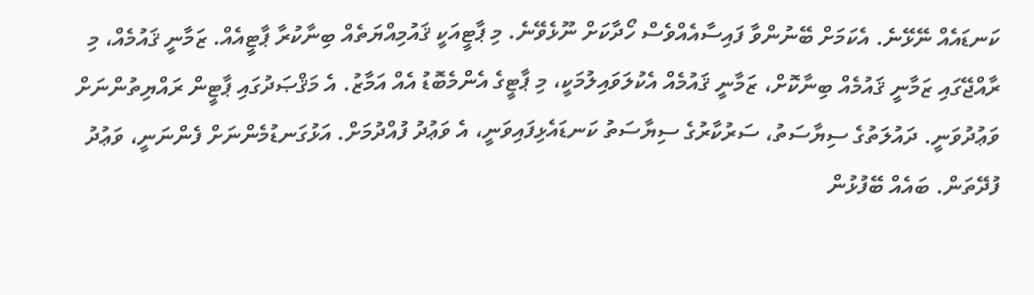ކަނޑައެއް ނޭޅޭނެ. އެކަމަށް ބޭނުންވާ ފައިސާއެއްވެސް ހޯދާކަށް ނޫޅެވޭނެ. މި ޕާޓީއަކީ ޤައުމިއްޔަތެއް ބިނާކުރާ ޕާޓީއެއް. ޒަމާނީ ޤައުމެއް، މި ރާއްޖޭގައި ޒަމާނީ ޤައުމެއް ބިނާކޮށް، ޒަމާނީ ޤައުމެއް އެކުލަވައިލުމަކީ، މި ޕާޓީގެ އެންމެބޮޑު އެއް އަމާޒު. އެ މަޤްޞަދުގައި ޕާޓީން ރައްޔިތުންނަށް ވަޢުދުވަނީ. ދައުލަތުގެ ސިޔާސަތު، ސަރުކާރުގެ ސިޔާސަތު ކަނޑައެޅިފައިވަނީ، އެ ވަޢުދު ފުއްދުމަށް. އަޅުގަނޑުމެންނަށް ފެންނަނީ، ވަޢުދު ފުދޭތަން. ބައެއް ބޭފުޅުން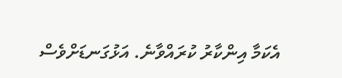އެކަމާ އިންކާރު ކުރައްވާނެ. އަޅުގަނޑަށްވެސް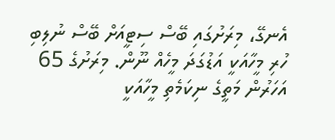އެނގޭ، މިރަށުގައި ބޭސް ސިޓީއަށް ބޭސް ނުލިބި ހުރި މީހާއަކީ އަޑުގަދަ މީހެއް ނޫން. މިރަށުގެ 65 އަހަރުން މަތީގެ ނިކަމެތި މީހާއަކީ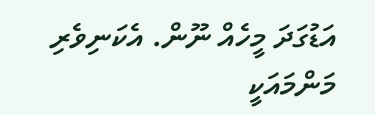އަޑުގަދަ މީހެއް ނޫން. އެކަނިވެރި މަންމައަކީ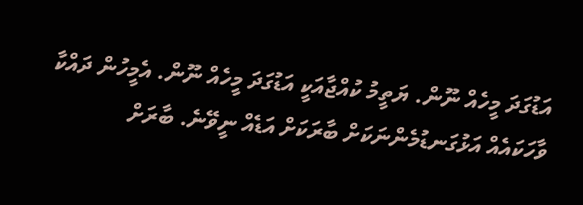އަޑުގަދަ މީހެއް ނޫން. ޔަތީމު ކުއްޖާއަކީ އަޑުގަދަ މީހެއް ނޫން. އެމީހުން ދައްކާ ވާހަކައެއް އަޅުގަނޑުމެންނަކަށް ބާރަކަށް އަޑެއް ނީވޭނެ. ބާރަށް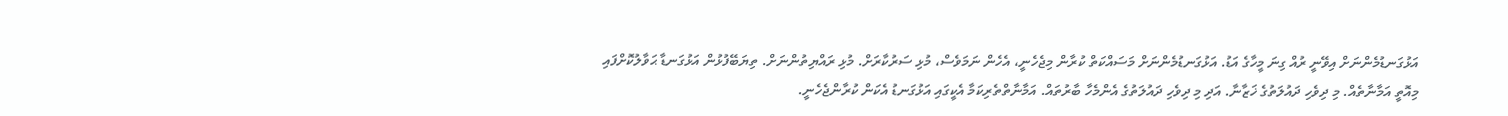އަޅުގަނޑުމެންނަށް އިވޭނީ ރުއް ގިނަ މީހާގެ އަޑު. އަޅުގަނޑުމެންނަށް މަސައްކަތް ކުރާން މިޖެހެނީ، އެހެން ނަމަވެސް، މުޅި ސަރުކާރަށް. މުޅި ރައްޔިތުންނަށް. ތިޔަބޭފުޅުން އަޅުގަނޑާ ޙަވާލުކޮށްފައި މިއޮތީ އަމާނާތެއް. މި ދިވެހި ދައުލަތުގެ ޚަޒާނާ. އަދި މި ދިވެހި ދައުލަތުގެ އެންމެހާ ބާރުތައް. އަމާނާތްތެރިކަމާ އެކީގައި އަޅުގަނޑު އެކަން ކުރާންޖެހެނީ.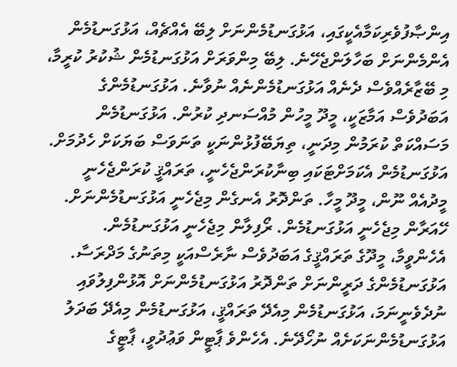އިންޞާފުވެރިކަމާއެކީގައި، އަޅުގަނޑުމެންނަށް ލިބޭ އެއްޗެއް، އަޅުގަނޑުމެން އެންމެންނަށް ބަހާލަންޖެހޭނެ. ލިބޭ މިންވަރަށް އަޅުގަނޑުމެން ޝުކުރު ކުރީމާ،       މި ބޭޒާރެއްވެސް ދެނެއް އަޅުގަނޑުމެންނެއް ނުވާނެ. އަޅުގަނޑުމެންގެ އަބަދުވެސް އަމާޒަކީ، މީދޫ މީހުން މުއްސަނދި ކުރުން. އަޅުގަނޑުމެން މަސައްކަތް ކުރަމުން މިދަނީ، ތިޔަބޭފުޅުންނަކީ ތަނަވަސް ބަޔަކަށް ހެދުމަށް. އަޅުގަނޑުމެން އެކަމަށްޓަކައި ބިނާކުރަންޖެހެނީ، ތަރައްޤީ ކުރަންޖެހެނީ މީދުއެއް ނޫން، މީދޫ މީހާ. ތަންދޮރު އެނގެން މިޖެހެނީ އަޅުގަނޑުމެންނަށް. ހޭއަރާން މިޖެހެނީ އަޅުގަނޑުމެން. ރޯފިލާން މިޖެހެނީ އަޅުގަނޑުމެން.
އެހެންވީމާ، މީދޫގެ ތަރައްޤީގެ އަބަދުވެސް ނާރެސްއަކީ މިތަނުގެ މަދްރަސާ. އަޅުގަނޑުމެންގެ ދަރީންނަށް ތަންދޮރު އަޅުގަނޑުމެންނަށް އޮޅުންފިލުވައި ނުދެވެނީނަމަ، އަޅުގަނޑުމެން މިއެދޭ ތަރައްޤީ، އަޅުގަނޑުމެން މިއެދޭ ބަދަލު އަޅުގަނޑުމެންނަކަށެއް ނުހޯދޭނެ. އެހެންވެ ޕާޓީން ވަޢުދުވީ، ޕާޓީގެ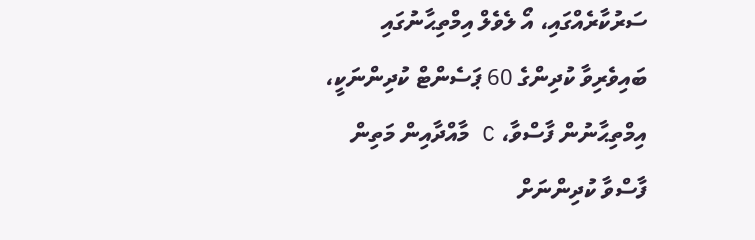ސަރުކާރެއްގައި، އޯ ލެވެލް އިމްތިޙާނުގައި ބައިވެރިވާ ކުދިންގެ 60 ޕަސެންޓް ކުދިންނަކީ، އިމްތިޙާނުން ފާސްވާ، C މާއްދާއިން މަތިން ފާސްވާ ކުދިންނަށް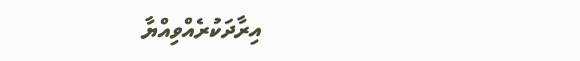އިރާދަކުރެއްވިއްޔާ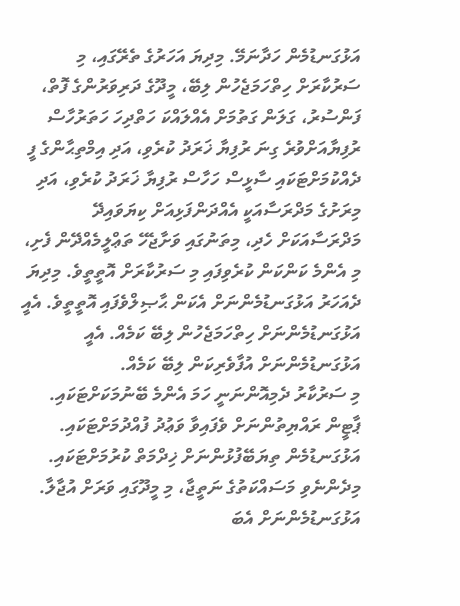އަޅުގަނޑުމެން ހަދާނަމޭ. މިދިޔަ އަހަރުގެ ތެރޭގައި، މި ސަރުކާރަށް ހިތްހަމަޖެހުން ލިބޭ، މީދޫގެ ދަރިވަރުންގެ ފޮތް، ފަންސުރު، ގަލަން ގަތުމަށް އެއްލައްކަ ހަތްދިހަ ހަތަރުހާސް ރުފިޔާއަށްވުރެ ގިނަ ރުފިޔާ ޚަރަދު ކުރެވި، އަދި އިމްތިޙާންގެ ފީ ދެއްކުމަށްޓަކައި ސާޅީސް ހަހާސް ރުފިޔާ ޚަރަދު ކުރެވި، އަދި މިރަށުގެ މަދްރަސާއަކީ އެއްދަންފަޅިއަށް ކިޔަވައިދޭ މަދްރަސާއަކަށް ހެދި، މިތަނުގައި ވަށާޖެހޭ ތަޢްލީމެއްދޭން ފެށި، މި އެންމެ ކަންކަން ކުރެވިފައި މި ސަރުކާރަށް އޮތީތީވެ. މިދިޔަ ދެއަހަރު އަޅުގަނޑުމެންނަށް އެކަން ޙާޞިލްވެފައި އޮތީތީވެ. އެއީ އަޅުގަނޑުމެންނަށް ހިތްހަމަޖެހުން ލިބޭ ކަމެއް. އެއީ އަޅުގަނޑުމެންނަށް އުފާވެރިކަން ލިބޭ ކަމެއް.
މި ސަރުކާރު ދެމިއޮންނަނީ ހަމަ އެންމެ ބޭނުމަކަށްޓަކައި. ޕާޓީން ރައްޔިތުންނަށް ވެފައިވާ ވަޢުދު ފުއްދުމަށްޓަކައި. އަޅުގަނޑުމެން ތިޔަބޭފުޅުންނަށް ޚިދްމަތް ކުރުމަށްޓަކައި. މިދެންނެވި މަސައްކަތުގެ ނަތީޖާ، މި މީދޫގައި ވަރަށް އުޖާލާ. އަޅުގަނޑުމެންނަށް އެބަ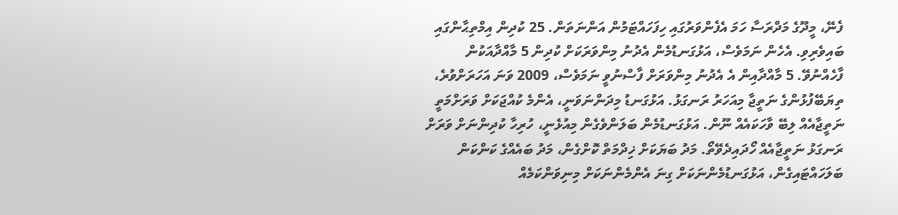ފެނޭ، މީދޫގެ މަދްރަސާ ހަމަ އެފެންވަރުގައި ހިފަހައްޓަމުން އަންނަތަން. 25 ކުދިން އިމްތިޙާންގައި ބައިވެރިވި. އެހެން ނަމަވެސް، އަޅުގަނޑުމެން އެދުނު މިންވަރަކަށް ކުދިން 5 މާއްދާއަކުން ފާހެއްނުވޭ. 5 މާއްދާއިން އެ އެދުނު މިންވަރަށް ފާސްނުވީ ނަމަވެސް، 2009 ވަނަ އަހަރަށްވުރެ، ތިޔަބޭފުޅުންގެ ނަތީޖާ މިއަހަރު ރަނގަޅު. އަޅުގަނޑު މިދަންނަވަނީ، އެންމެ ކުއްޖަކަށް ވަރަށްމަތީ ނަތީޖާއެއް ލިބޭ ވާހަކައެއް ނޫން. އަޅުގަނޑުމެން ބަލަންވެގެން މިއުޅެނީ، ހުރިހާ ކުދިންނަށް ވަރަށް ރަނގަޅު ނަތީޖާއެއް ހޯދައިދެވޭތޯ. މަދު ބަޔަކަށް ޚިދްމަތް ކޮށްގެން، މަދު ބައެއްގެ ކަންކަން ބަލަހައްޓައިގެން، އަޅުގަނޑުމެންނަކަށް ގިނަ އެންމެންނަކަށް މިނިވަންކަމެއް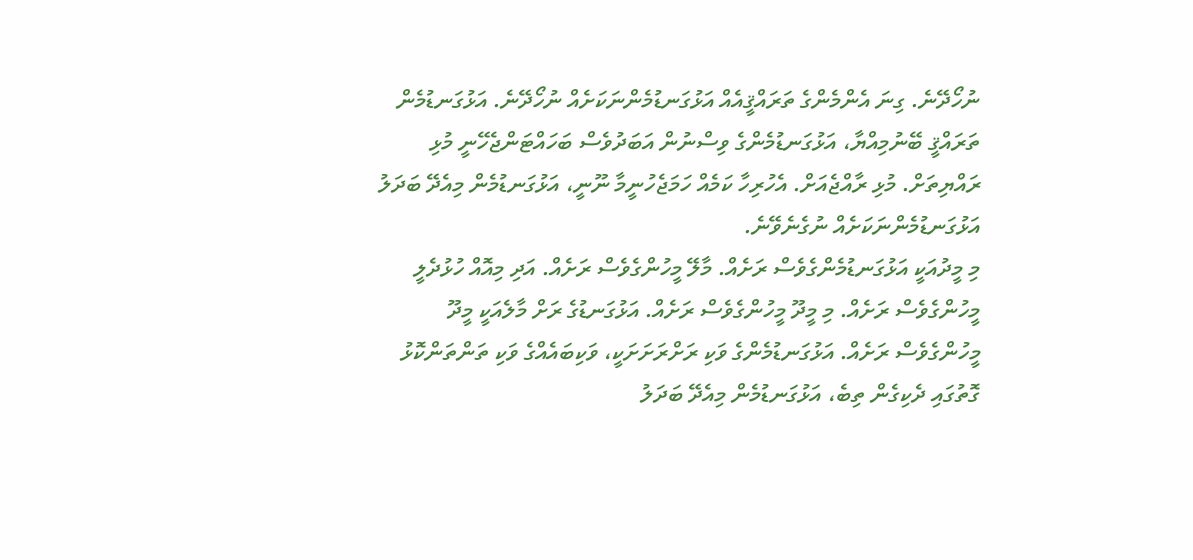ނުހޯދޭނެ. ގިނަ އެންމެންގެ ތަރައްޤީއެއް އަޅުގަނޑުމެންނަކަށެއް ނުހޯދޭނެ. އަޅުގަނޑުމެން ތަރައްޤީ ބޭނުމިއްޔާ، އަޅުގަނޑުމެންގެ ވިސްނުން އަބަދުވެސް ބަހައްޓަންޖެހޭނީ މުޅި ރައްޔިތަށް. މުޅި ރާއްޖެއަށް. އެހުރިހާ ކަމެއް ހަމަޖެހުނީމާ ނޫނީ، އަޅުގަނޑުމެން މިއެދޭ ބަދަލު އަޅުގަނޑުމެންނަކަށެއް ނުގެނެވޭނެ.
މި މީދުއަކީ އަޅުގަނޑުމެންގެވެސް ރަށެއް. މާލޭ މީހުންގެވެސް ރަށެއް. އަދި މިއޮއް ހުޅުދެލީ މީހުންގެވެސް ރަށެއް. މި މީދޫ މީހުންގެވެސް ރަށެއް. އަޅުގަނޑުގެ ރަށް މާލެއަކީ މީދޫ މީހުންގެވެސް ރަށެއް. އަޅުގަނޑުމެންގެ ވަކި ރަށްރަށަށަކީ، ވަކިބައެއްގެ ވަކި ތަންތަންކޮޅު ގޮތުގައި ދެކިގެން ތިބެ، އަޅުގަނޑުމެން މިއެދޭ ބަދަލު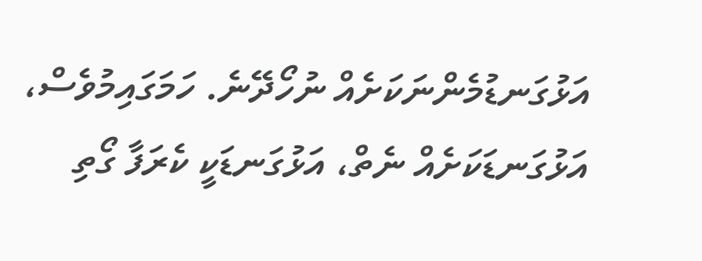އަޅުގަނޑުމެންނަކަށެއް ނުހޯދޭނެ. ހަމަގައިމުވެސް، އަޅުގަނޑަކަށެއް ނެތް، އަޅުގަނޑަކީ ކެރަފާ ގޯތި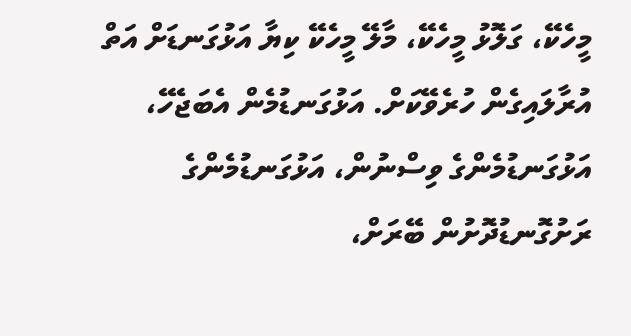މީހެކޭ، ގަލޮޅު މީހެކޭ، މާލޭ މީހެކޭ ކިޔާ އަޅުގަނޑަށް އަތް އުރާލައިގެން ހުރެވޭކަށް. އަޅުގަނޑުމެން އެބަޖެހޭ، އަޅުގަނޑުމެންގެ ވިސްނުން، އަޅުގަނޑުމެންގެ ރަށުގޮނޑުދޮށުން ބޭރަށް،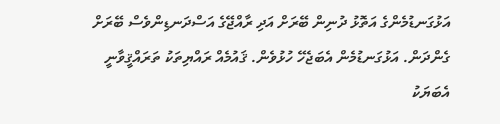އަޅުގަނޑުމެންގެ އަތޮޅު ދުނިން ބޭރަށް އަދި ރާއްޖޭގެ އަސްދަނޑިންވެސް ބޭރަށް ގެންދަން. އަޅުގަނޑުމެން އެބަޖެހޭ ހުޅުވެން. ޤައުމެއް ރައްޔިތަކު ތަރައްޤީވާނީ އެބަޔަކު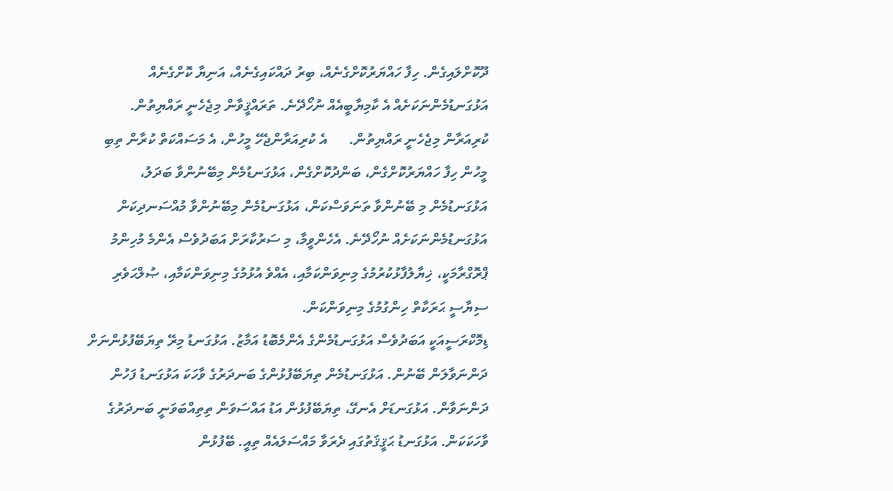ދޫކޮށްލައިގެން. ހިފާ ހައްޔަރުކޮށްގެނެއް، ބިރު ދައްކައިގެނެއް، އަނިޔާ ކޮށްގެނެއް އަޅުގަނޑުމެންނަކަށެއް އެ ކާމިޔާބީއެއް ނުހޯދޭނެ. ތަރައްޤީވާން މިޖެހެނީ ރައްޔިތުން. ކުރިއަރާން މިޖެހެނީ ރައްޔިތުން.      އެ ކުރިއަރާންޖެހޭ މީހުން، އެ މަސައްކަތް ކުރާން ތިބި މީހުން ހިފާ ހައްޔަރުކޮށްގެން، ބަންދުކޮށްގެން، އަޅުގަނޑުމެން މިބޭނުންވާ ބަދަލު، އަޅުގަނޑުމެން މި ބޭނުންވާ ތަނަވަސްކަން، އަޅުގަނޑުމެން މިބޭނުންވާ މުއްސަނދިކަން އަޅުގަނޑުމެންނަކަށެއް ނުހޯދޭނެ. އެހެންވީމާ، މި ސަރުކާރަށް އަބަދުވެސް އެންމެ މުހިންމު ޕްރޮގްރާމަކީ، ޚިޔާލުފާޅުކުރުމުގެ މިނިވަންކަމާއި، އެއްވެ އުޅުމުގެ މިނިވަންކަމާއި، ޞުލްޙަވެރި ސިޔާސީ ޙަރަކާތް ހިންގުމުގެ މިނިވަންކަން.
ޑިމޮކްރަސީއަކީ އަބަދުވެސް އަޅުގަނޑުމެންގެ އެންމެބޮޑު އަމާޒު. އަޅުގަނޑު މިރޭ ތިޔަބޭފުޅުންނަށް ދަންނަވާލަން ބޭނުން. އަޅުގަނޑުމެން ތިޔަބޭފުޅުންގެ ބަނދަރުގެ ވާހަކަ އަޅުގަނޑު ފަހުން ދަންނަވާން. އަޅުގަނޑަށް އެނގޭ، ތިޔަބޭފުޅުން އަޑު އައްސަވަން ތިތިއްބަވަނީ ބަނދަރުގެ ވާހަކަކަން. އަޅުގަނޑު ޙަޤީޤަތުގައި ދެރަވާ މައްސަލައެއް ތިއީ. ބޭފުޅުން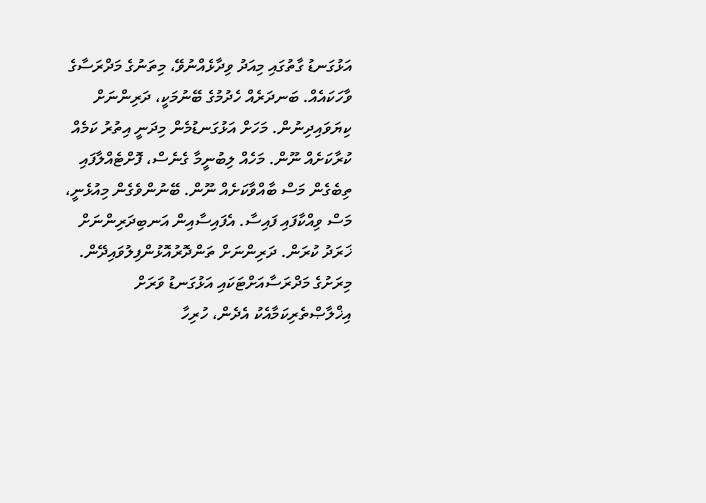އަޅުގަނޑު ގާތުގައި މިއަދު ވިދާޅެއްނުވޭ، މިތަނުގެ މަދްރަސާގެ ވާހަކައެއް. ބަނދަރެއް ހެދުމުގެ ބޭނުމަކީ، ދަރިންނަށް ކިޔަވައިދިނުން. މަހަށް އަޅުގަނޑުމެން މިދަނީ އިތުރު ކަމެއް ކުރާކަށެއް ނޫން. މަހެއް ލިބުނީމާ ގެނެސް، ފޮށްޓެއްލާފައި ތިބެގެން މަސް ބާއްވާކަށެއް ނޫން. ބޭނުންވެގެން މިއުޅެނީ، މަސް ވިއްކާފައި ފައިސާ. އެފައިސާއިން އަނބިދަރިންނަށް ޚަރަދު ކުރަން. ދަރިންނަށް ތަންދޮރުއޮޅުންފިލުވައިދޭން. މިރަށުގެ މަދްރަސާއަށްޓަކައި އަޅުގަނޑު ވަރަށް އިޚްލާޞްތެރިކަމާއެކު އެދެން، ހުރިހާ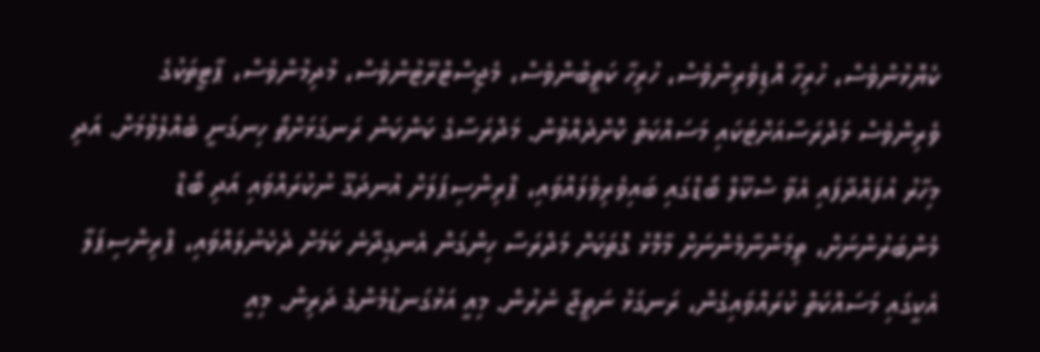ކެޔޮޅުންވެސް، ހުރިހާ އޮޑިވެރިންވެސް، ހުރިހާ ކަތީބުންވެސް، މެޖިސްޓްރޭޓުންވެސް، މުދިމުންވެސް، ޕާޓީތަކުގެ ވެރިންވެސް މަދްރަސާއަށްޓަކައި މަސައްކަތް ކޮށްދެއްވުން. މަދްރަސާގެ ކަންކަން ރަނގަޅަށްތޯ ހިނގަނީ ބެއްލެވުމަށް. އަދި މިހާރު އުފައްދާފައި އެވާ ސްކޫލް ބޯޑްގައި ބައިވެރިވެލައްވައި، ޕްރިންސިޕަލަށް އުނދަގޫ ނުކުރައްވައި އަދި ބޯޑް މެންބަރުންނަށް، ތިމަންނާމެންނަށް މާމޮޅު ގޮތަކަށް މަދްރަސާ ހިންގަން އެނގިދާނެ ކަމަށް ދެކެނުލައްވައި، ޕްރިންސިޕަލާ އެކީގައި މަސައްކަތް ކުރައްވައިގެން، ރަނގަޅު ނަތީޖާ ނެރުން. މިއީ އަޅުގަނޑުމެންގެ ދަރިން. މިއީ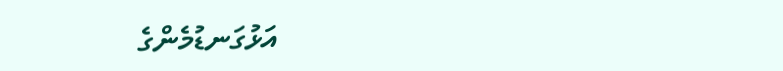އަޅުގަނޑުމެންގެ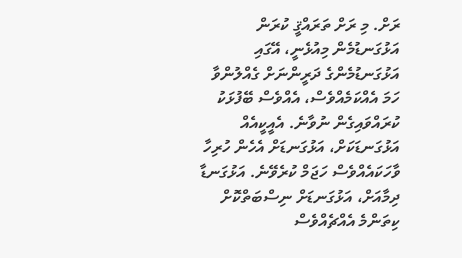ރަށް. މި ރަށް ތަރައްޤީ ކުރަން އަޅުގަނޑުމެން މިއުޅެނީ، އޭގައި އަޅުގަނޑުމެންގެ ދަރީންނަށް ގެއްލުންވާ ހަމަ އެއްކަމެއްވެސް، އެއްވެސް ބޭފުޅަކު ކުރައްވައިގެން ނުވާނެ. އެއީކީއެއް އަޅުގަނޑަކަށް، އަޅުގަނޑަށް އެހެން ހުރިހާ ވާހަކައެއްވެސް ހަޖަމް ކުރެވޭނެ. އަޅުގަނޑާ ދިމާއަށް، އަޅުގަނޑަށް ނިސްބަތްކޮށް ކިތަންމެ އެއްޗެއްވެސް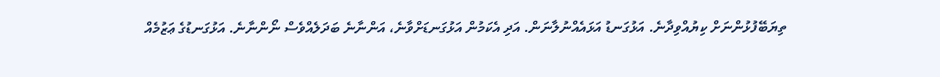ތިޔަބޭފުޅުންނަށް ކިޔުއްވިދާނެ. އަޅުގަނޑު އަޅައެއްނުލާނަން. އަދި އެކަމުން އަޅުގަނޑަށްވާނެ، އަންނާނެ ބަދަލެއްވެސް ނޯންނާނެ. އަޅުގަނޑުގެ ޢަޒުމެއް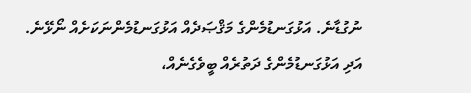ނުގުޑާނެ. އަޅުގަނޑުމެންގެ މަޤްޞަދެއް އަޅުގަނޑުމެންނަކަށެއް ނޯޅޭނެ. އަދި އަޅުގަނޑުމެންގެ ދަތުރެއް ބީވެގެނެއް،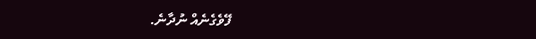ފޭވެގެނެއް ނުދާނެ.